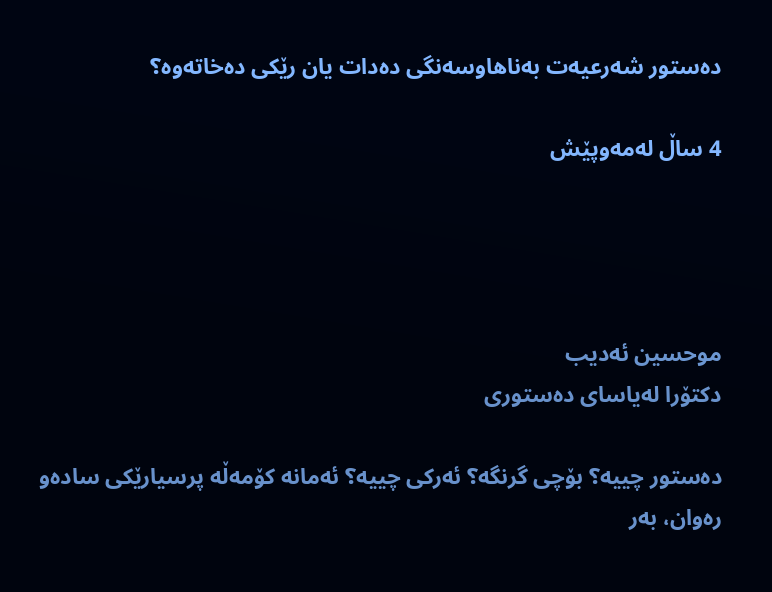ده‌ستور شه‌رعیه‌ت به‌ناهاوسه‌نگى ده‌دات یان رێکى ده‌خاته‌وه‌؟

4 ساڵ لەمەوپێش




موحسین ئه‌دیب
دکتۆرا له‌یاساى ده‌ستورى

ده‌ستور چییه‌؟ بۆچى گرنگه‌؟ ئه‌رکى چییه‌؟ ئه‌مانه‌ کۆمه‌ڵه‌ پرسیارێکى ساده‌‌و ره‌وان، به‌ر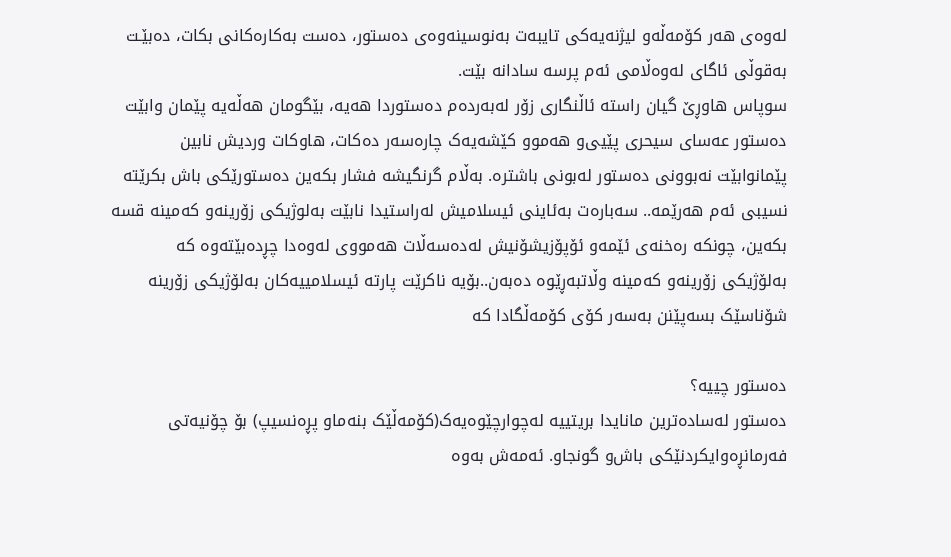له‌وه‌ى هه‌ر کۆمه‌ڵه‌‌و لیژنه‌یه‌کى تایبه‌ت به‌نوسینه‌وه‌ى ده‌ستور، ده‌ست به‌کاره‌کانى بکات، ده‌بێـت به‌قوڵى ئاگاى له‌وه‌ڵامى ئه‌م پرسه‌ سادانه‌ بێت.
سوپاس هاوڕێ گیان راسته‌ ئاڵنگارى زۆر له‌به‌رده‌م ده‌ستوردا هه‌یه‌، بێگومان هه‌ڵه‌یه‌ پێمان وابێت ده‌ستور عه‌ساى سیحرى پێیى‌و هه‌موو کێشه‌یه‌ک چاره‌سه‌ر ده‌کات، هاوکات وردیش نابین پێمانوابێت نه‌بوونى ده‌ستور له‌بونى باشتره‌. به‌ڵام گرنگیشه‌ فشار بکه‌ین ده‌ستورێکى باش بکرێته‌ نسیبى ئه‌م هه‌رێمه‌.. سه‌باره‌ت به‌ئاینى ئیسلامیش له‌راستیدا نابێت به‌لوژیکى زۆرینه‌‌و که‌مینه‌ قسه‌ بکه‌ین، چونکه‌ ره‌خنه‌ى ئێمه‌‌و ئۆپۆزیشۆنیش له‌ده‌سه‌ڵات هه‌مووى له‌وه‌دا چڕده‌بێته‌وه‌ که‌ به‌لۆژیکى زۆرینه‌‌و که‌مینه‌ وڵاتبه‌ڕێوه‌ ده‌به‌ن..بۆیه‌ ناکرێت پارته‌ ئیسلامییه‌کان به‌لۆژیکى زۆرینه‌ شۆناسێک بسه‌پێنن به‌سه‌ر کۆى کۆمه‌ڵگادا که‌

ده‌ستور چییه‌؟
ده‌ستور له‌ساده‌ترین مانایدا بریتییه‌ له‌چوارچێوه‌یه‌ک(کۆمه‌ڵێک بنه‌ما‌و پڕه‌نسیپ) بۆ چۆنیه‌تى فه‌رمانڕه‌وایکردنێکى باش‌و گونجاو. ئه‌مه‌ش به‌وه‌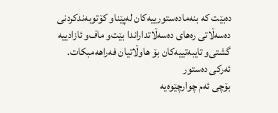ده‌بێت که‌ بنه‌ماده‌ستورییه‌کان له‌پێناو کۆتوبه‌ندکردنى ده‌سه‌ڵاتى ره‌هاى ده‌سه‌ڵاتداراندا بێت‌و ماف‌و ئازادییه‌ گشتى‌و تایبه‌تییه‌کان بۆ هاوڵاتیان فه‌راهه‌مبکات.
ئه‌رکى ده‌ستور
بۆچى ئه‌م چوارچێوه‌یه‌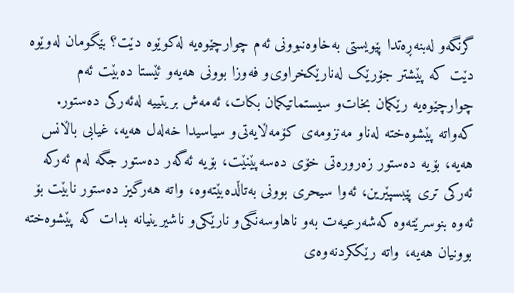گرنگه‌‌و له‌بنه‌ڕه‌تدا پێویستى به‌خاوه‌نبوونى ئه‌م چوارچێوه‌یه‌ له‌کوێوه‌ دێت؟ بێگومان له‌وێوه‌ دێت که‌ پێشتر جۆرێک له‌نارێکخراوى‌و فه‌وزا بوونى هه‌یه‌‌و ئێستا ده‌بێت ئه‌م چوارچێوه‌یه‌ رێکمان بخات‌و سیستماتیکمان بکات، ئه‌مه‌ش بریتییه‌ له‌ئه‌رکى ده‌ستور.
که‌واته‌ پێشوه‌خته‌ له‌ناو مه‌نزومه‌ى کۆمه‌ڵایه‌تى‌و سیاسیدا خه‌له‌ل هه‌یه‌، غیابى باڵانس هه‌یه‌، بۆیه‌ ده‌ستور زه‌روره‌تى خۆى ده‌سه‌پێنێت، بۆیه‌ ئه‌گه‌ر ده‌ستور جگه‌ له‌م ئه‌رکه‌ ئه‌رکى ترى پێبسپێرین، ئه‌وا سیحرى بوونى به‌تاڵده‌بێته‌وه‌، واته‌ هه‌رگیز ده‌ستور نابێت بۆ ئه‌وه‌ بنوسرێته‌وه‌ که‌شه‌رعیه‌ت به‌و ناهاوسه‌نگى‌و نارێکى‌و ناشیرینیانه‌ بدات که‌ پێشوه‌خته‌ بوونیان هه‌یه‌، واته‌ رێککردنه‌وه‌ى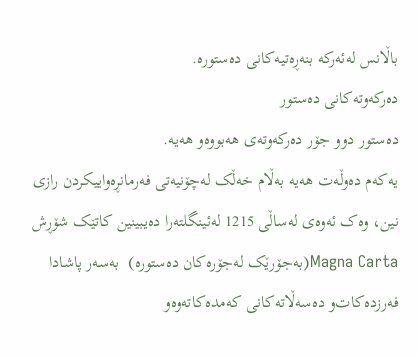باڵانس له‌ئه‌رکه‌ بنه‌ڕه‌تیه‌کانى ده‌ستوره‌.
ده‌رکه‌وته‌کانى ده‌ستور
ده‌ستور دوو جۆر ده‌رکه‌وته‌ى هه‌بووه‌‌و هه‌یه‌.
یه‌که‌م ده‌وڵه‌ت هه‌یه‌ به‌ڵام خه‌ڵک له‌چۆنیه‌تى فه‌رمانڕه‌واییکردن رازى نین، وه‌ک ئه‌وه‌ى له‌ساڵى 1215 له‌ئینگلته‌را ده‌یبینین کاتێک شۆڕش Magna Carta(به‌جۆرێک له‌جۆره‌کان ده‌ستوره‌)  به‌سه‌ر پاشادا فه‌رزده‌کات‌و ده‌سه‌ڵاته‌کانى که‌مده‌کاته‌وه‌‌و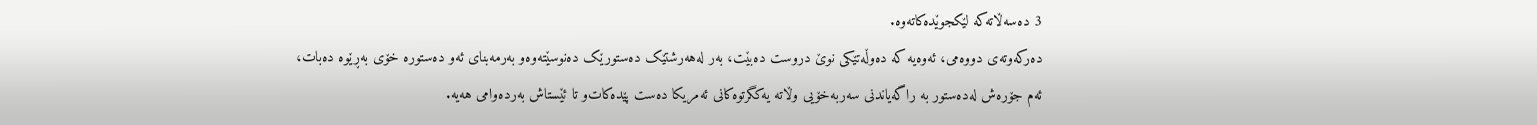3 ده‌سه‌ڵاته‌که‌ لێکجوێده‌کاته‌وه‌.
ده‌رکه‌وته‌ى دووه‌مى، ئه‌وه‌یه‌ که‌ ده‌وڵه‌تێکى نوێ دروست ده‌بێت، به‌ر له‌هه‌رشتێک ده‌ستورێک ده‌نوسێته‌وه‌‌و به‌رمه‌بناى ئه‌و ده‌ستوره‌ خۆى به‌ڕێوه‌ ده‌بات، ئه‌م جۆره‌ش له‌ده‌ستور به‌ راگه‌یاندنى سه‌ربه‌خۆیى وڵاته‌ یه‌کگرتوه‌کانى ئه‌مریکا ده‌ست پێده‌کات‌و تا ئێستاش به‌رده‌وامى هه‌یه‌.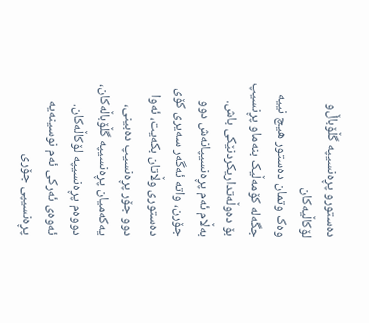ده‌ستور‌و پڕه‌نسیپه‌ گڵۆباڵ‌و لۆکاڵیه‌کان
وه‌ک وتمان ده‌ستور هیچ نییه‌ جگه‌له‌ کۆمه‌ڵیک بنه‌ما‌و پڕنسیپ بۆ ده‌وڵه‌تداریکردنێکى باش. به‌ڵام ئه‌م پڕه‌نسیپانه‌ش دوو جۆرن، واته‌ ئه‌گه‌ر سه‌یرى کۆى ده‌ستورى وڵاتان بکه‌یت، ئه‌وا دوو جۆر پڕه‌نسیپ ده‌بینى، یه‌که‌میان پڕه‌نسیپه‌ گڵۆباڵه‌کان، دووه‌م پڕه‌نسیپه‌ لۆکاڵه‌کان.
ئه‌وه‌ى ئه‌رکى ئه‌م نوسینه‌یه‌ پڕه‌نسیپى جۆرى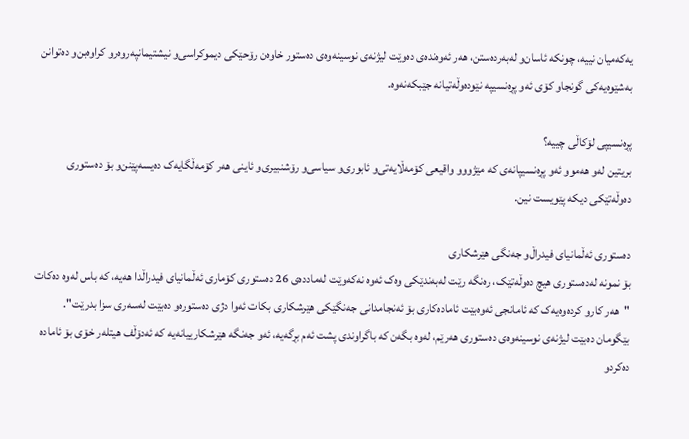یه‌که‌میان نییه‌، چونکه‌ ئاسان‌و له‌به‌رده‌ستن، هه‌ر ئه‌وه‌نده‌ى ده‌وێت لیژنه‌ى نوسینه‌وه‌ى ده‌ستور خاوه‌ن رۆحێکى دیموکراسى‌و نیشتیمانپه‌روه‌ر‌و کراوه‌بن‌و ده‌توانن به‌شێوه‌یه‌کى گونجاو کۆى ئه‌و پڕه‌نسیپه‌ نێوده‌وڵه‌تیانه‌ جێبکه‌نه‌وه‌.

پڕه‌نسیپى لۆکاڵى چییه‌؟
بریتین له‌و هه‌موو ئه‌و پڕه‌نسیپانه‌ى که‌ مێژوو‌و واقیعى کۆمه‌ڵایه‌تى‌و ئابورى‌و سیاسى‌و رۆشنبیرى‌و ئاینى هه‌ر کۆمه‌ڵگایه‌ک ده‌یسه‌پێنن‌و بۆ ده‌ستورى ده‌وڵه‌تێکى دیکه‌ پێویست نین.

ده‌ستورى ئه‌ڵمانیاى فیدراڵ‌و جه‌نگى هێرشکارى
بۆ نمونه‌ له‌ده‌ستورى هیچ ده‌وڵه‌تێک، ره‌نگه‌ رێت له‌به‌ندێکى وه‌ک ئه‌وه‌ نه‌که‌وێت له‌مادده‌ى 26 ده‌ستورى کۆمارى ئه‌ڵمانیاى فیدراڵدا هه‌یه‌، که‌ باس له‌وه‌ ده‌کات "هه‌ر کارو کرده‌وه‌یه‌ک که‌ ئامانجى ئه‌وه‌بێت ئاماده‌کارى بۆ ئه‌نجامدانى جه‌نگێکى هێرشکارى بکات ئه‌وا دژى ده‌ستوره‌‌و ده‌بێت له‌سه‌رى سزا بدرێت". بێگومان ده‌بێت لیژنه‌ى نوسینه‌وه‌ى ده‌ستورى هه‌رێم، له‌وه‌ بگه‌ن که‌ باگراوندى پشت ئه‌م بڕگه‌یه‌، ئه‌و جه‌نگه‌ هێرشکارییانه‌یه‌ که‌ ئه‌دۆڵف هیتله‌ر خۆى بۆ ئاماده‌ ده‌کرد‌و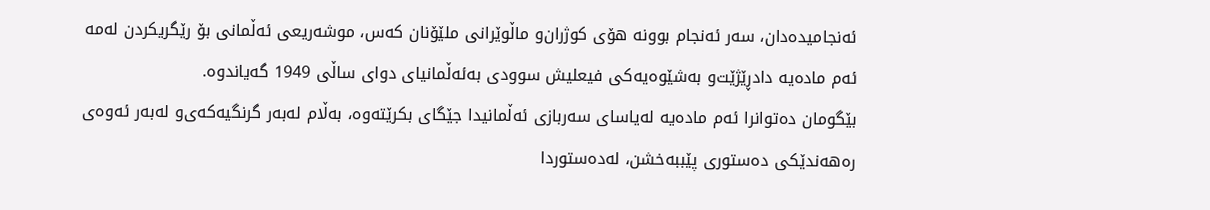ئه‌نجامیده‌دان، سه‌ر ئه‌نجام بوونه‌ هۆى کوژران‌و ماڵوێرانى ملێۆنان که‌س، موشه‌ریعى ئه‌ڵمانى بۆ رێگریکردن له‌مه‌ ئه‌م ماده‌یه‌ دادڕێژێت‌و به‌شێوه‌یه‌کى فیعلیش سوودى به‌ئه‌ڵمانیاى دواى ساڵى 1949 گه‌یاندوه‌.
بێگومان ده‌توانرا ئه‌م ماده‌یه‌ له‌یاساى سه‌ربازى ئه‌ڵمانیدا جێگاى بکرێته‌وه‌، به‌ڵام له‌به‌ر گرنگیه‌که‌ى‌و له‌به‌ر ئه‌وه‌ى ره‌هه‌ندێکى ده‌ستورى پێببه‌خشن، له‌ده‌ستوردا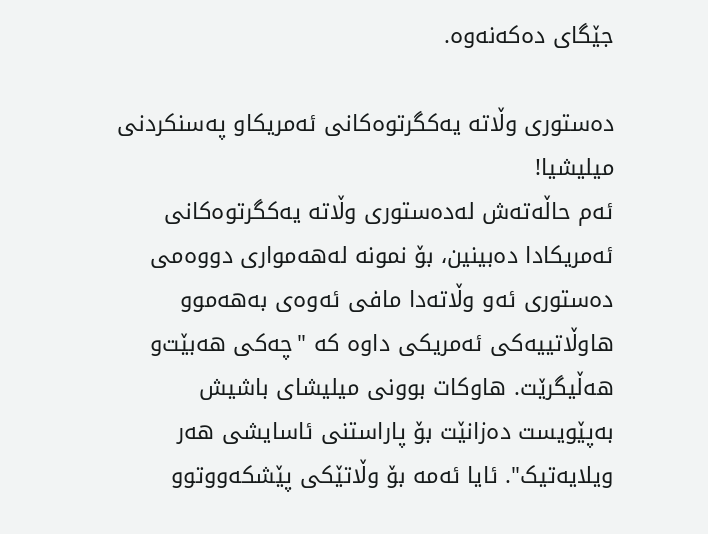جێگاى ده‌که‌نه‌وه‌.

ده‌ستورى وڵاته‌ یه‌کگرتوه‌کانى ئه‌مریکا‌و په‌سنکردنى میلیشیا!
ئه‌م حاڵه‌ته‌ش له‌ده‌ستورى وڵاته‌ یه‌کگرتوه‌کانى ئه‌مریکادا ده‌بینین، بۆ نمونه‌ له‌هه‌موارى دووه‌مى ده‌ستورى ئه‌و وڵاته‌دا مافى ئه‌وه‌ى به‌هه‌موو هاوڵاتییه‌کى ئه‌مریکى داوه‌ که‌ "چه‌کى هه‌بێت‌و هه‌ڵیگرێت. هاوکات بوونى میلیشاى باشیش به‌پێویست ده‌زانێت بۆ پاراستنى ئاسایشى هه‌ر ویلایه‌تیک". ئایا ئه‌مه‌ بۆ وڵاتێکى پێشکه‌ووتو‌و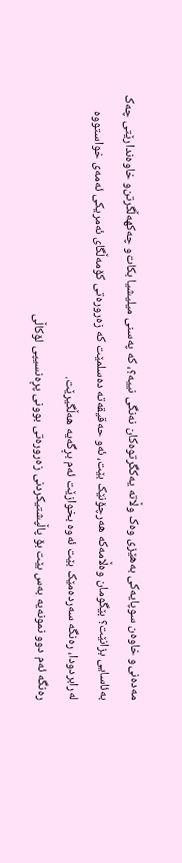مه‌ده‌نى‌و خاوه‌ن سوپایه‌کى به‌هێزى وه‌ک وڵاته‌ یه‌کگرتوه‌کان نه‌نگى نییه‌؟، که‌ په‌سنى میلیشیا بکات‌و چه‌کهه‌ڵگرتن‌و خاوه‌ندارێتى چه‌ک به‌ئاسایى بزانێت؟ بێگومان وه‌ڵامه‌که‌ هه‌رچۆنێک بێت، ئه‌و حه‌قیقه‌ته‌ ده‌سلمێت که‌ زه‌روره‌تى کۆمه‌ڵگاى ئه‌مریکى ئه‌مه‌ى خواستووه‌ له‌رابردودا، ره‌نگه‌ سه‌رده‌مێک بێت ئه‌وه‌ بخوازێت ئه‌م بڕگه‌یه‌ هه‌ڵگیرێت.
ره‌نگه‌ ئه‌م دوو نمونه‌یه‌ به‌س بێت بۆ پاڵپشتیکردنى زه‌روره‌تى بوونى پڕه‌نسیپى لۆکاڵى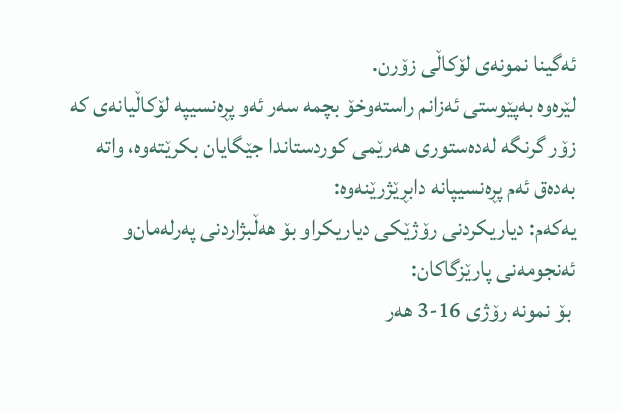ئه‌گینا نمونه‌ى لۆکاڵى زۆرن.
لێره‌وه‌ به‌پێوستى ئه‌زانم راسته‌وخۆ بچمه‌ سه‌ر ئه‌و پڕه‌نسیپه‌ لۆکاڵیانه‌ى که‌ زۆر گرنگه‌ له‌ده‌ستورى هه‌رێمى کوردستاندا جێگایان بکرێته‌وه‌، واته‌ به‌ده‌ق ئه‌م پڕه‌نسیپانه‌ دابڕێژرێنه‌وه‌:
یه‌که‌م: دیاریکردنى رۆژێکى دیاریکراو بۆ هه‌ڵبژاردنى په‌رله‌مان‌و ئه‌نجومه‌نى پارێزگاکان:
 بۆ نمونه‌ رۆژی 16-3 هه‌ر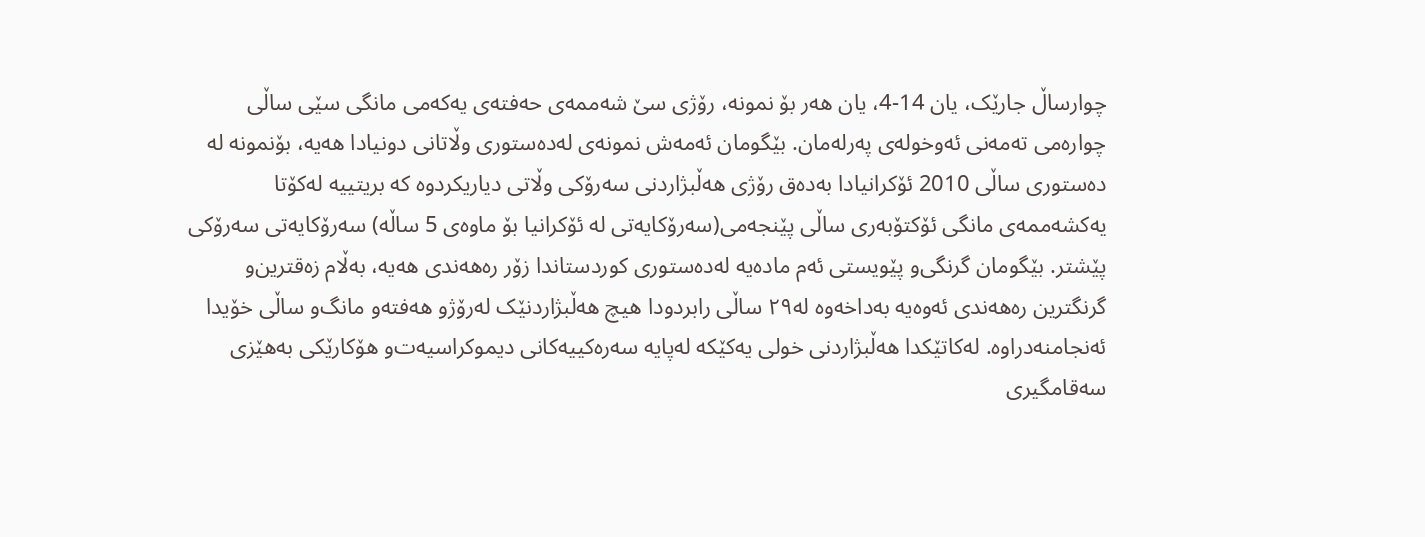چوارساڵ جارێک، یان 14-4، یان هه‌ر بۆ نمونه‌، رۆژى سێ شه‌ممه‌ى حه‌فته‌ى یه‌که‌مى مانگى سێى ساڵى چواره‌مى ته‌مه‌نى ئه‌وخوله‌ى په‌رله‌مان. بێگومان ئه‌مه‌ش نمونه‌ى له‌ده‌ستورى وڵاتانى دونیادا هه‌یه‌، بۆنمونه‌ له‌ ده‌ستورى ساڵى 2010 ئۆکرانیادا به‌ده‌ق رۆژى هه‌ڵبژاردنى سه‌رۆکى وڵاتى دیاریکردوه‌ که‌ بریتییه‌ له‌کۆتا یه‌کشه‌ممه‌ى مانگى ئۆکتۆبه‌رى ساڵى پێنجه‌مى(سه‌رۆکایه‌تى له‌ ئۆکرانیا بۆ ماوه‌ى 5 ساڵه‌) سه‌رۆکایه‌تى سه‌رۆکى پێشتر. بێگومان گرنگى‌و پێویستى ئه‌م ماده‌یه‌ له‌ده‌ستورى کوردستاندا زۆر ره‌هه‌ندى هه‌یه‌، به‌ڵام زه‌قترین‌و گرنگترین ره‌هه‌ندى ئه‌وه‌یه‌ به‌داخه‌وه‌ له‌٢٩ ساڵى رابردودا هیچ هه‌ڵبژاردنێک له‌رۆژ‌و هه‌فته‌‌و مانگ‌و ساڵى خۆیدا ئه‌نجامنه‌دراوه‌. له‌کاتێکدا هه‌ڵبژاردنى خولى یه‌کێکه‌ له‌پایه‌ سه‌ره‌کییه‌کانى دیموکراسیه‌ت‌و هۆکارێکى به‌هێزى سه‌قامگیری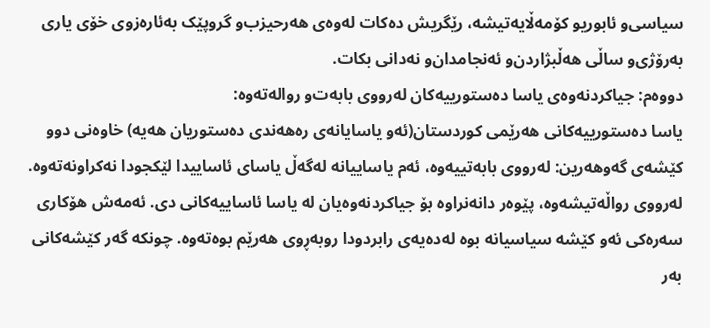سیاسى‌و ئابوریو کۆمه‌ڵایه‌تیشه‌، رێگریش ده‌کات له‌وه‌ى هه‌رحیزب‌و گروپێک به‌ئاره‌زوى خۆى یارى به‌رۆژى‌و ساڵى هه‌ڵبژاردن‌و ئه‌نجامدان‌و نه‌دانى بکات.
دووه‌م: جیاکردنه‌وه‌ى یاسا ده‌ستورییه‌کان له‌رووى بابه‌ت‌و رواله‌ته‌وه‌:
یاسا ده‌ستورییه‌کانى هه‌رێمى کوردستان(ئه‌و یاسایانه‌ى ره‌هه‌ندى ده‌ستوریان هه‌یه‌) خاوه‌نى دوو کێشه‌ى گه‌وهه‌رین: له‌رووى بابه‌تییه‌وه‌، ئه‌م یاساییانه‌ له‌گه‌ڵ یاساى ئاساییدا لێکجودا نه‌کراونه‌ته‌وه‌. له‌رووى رواڵه‌تیشه‌وه‌، پێوه‌ر دانه‌نراوه‌ بۆ جیاکردنه‌وه‌یان له‌ یاسا ئاساییه‌کانى دى. ئه‌مه‌ش هۆکارى سه‌ره‌کى ئه‌و کێشه‌ سیاسیانه‌ بوه‌ له‌ده‌یه‌ى رابردودا روبه‌ڕوى هه‌رێم بوه‌ته‌وه‌. چونکه‌ گه‌ر کێشه‌کانى به‌ر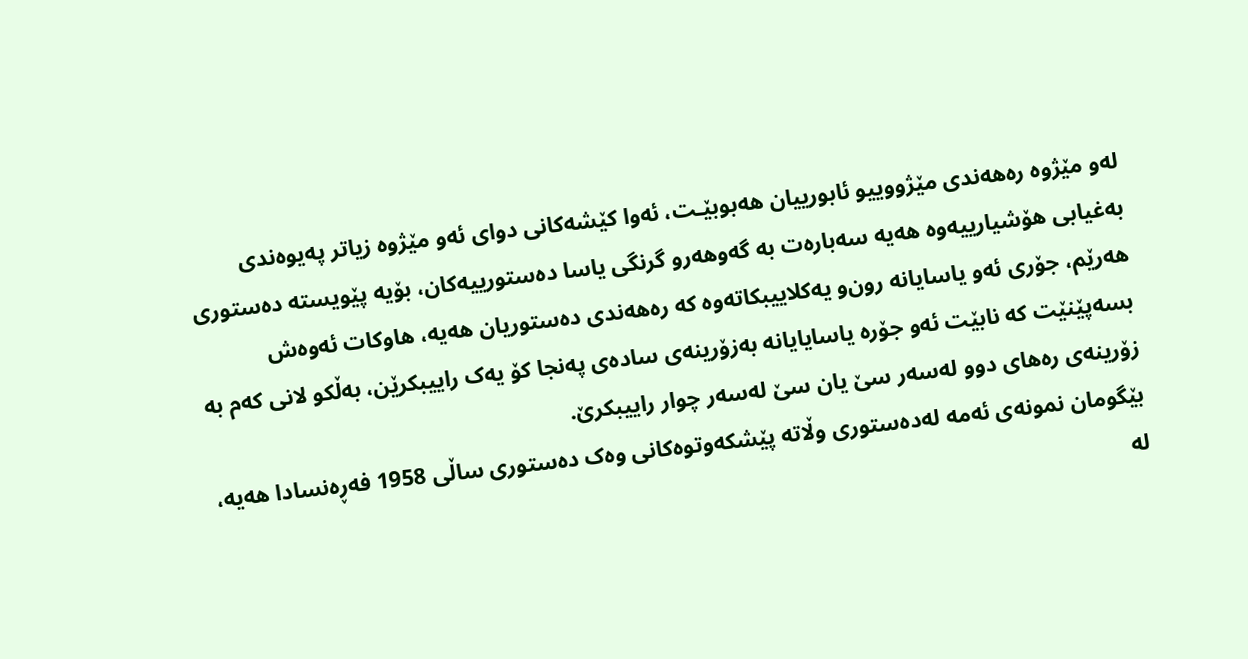له‌و مێژوه‌ ره‌هه‌ندى مێژووییو ئابورییان هه‌بوبێـت، ئه‌وا کێشه‌کانى دواى ئه‌و مێژوه‌ زیاتر په‌یوه‌ندى به‌غیابی هۆشیارییه‌وه‌ هه‌یه‌ سه‌باره‌ت به‌ گه‌وهه‌ر‌و گرنگی یاسا ده‌ستورییه‌کان، بۆیه‌ پێویسته‌ ده‌ستورى هه‌رێم، جۆرى ئه‌و یاسایانه‌ رون‌و یه‌کلاییبکاته‌وه‌ که‌ ره‌هه‌ندى ده‌ستوریان هه‌یه‌، هاوکات ئه‌وه‌ش بسه‌پێنێت که‌ نابێت ئه‌و جۆره‌ یاسایایانه‌ به‌زۆرینه‌ى ساده‌ى په‌نجا کۆ یه‌ک راییبکرێن، به‌ڵکو لانى که‌م به‌ زۆرینه‌ى ره‌هاى دوو له‌سه‌ر سێ یان سێ له‌سه‌ر چوار راییبکرێ.
بێگومان نمونه‌ى ئه‌مه‌ له‌ده‌ستورى وڵاته‌ پێشکه‌وتوه‌کانى وه‌ک ده‌ستورى ساڵى 1958 فه‌ڕه‌نسادا هه‌یه‌، له‌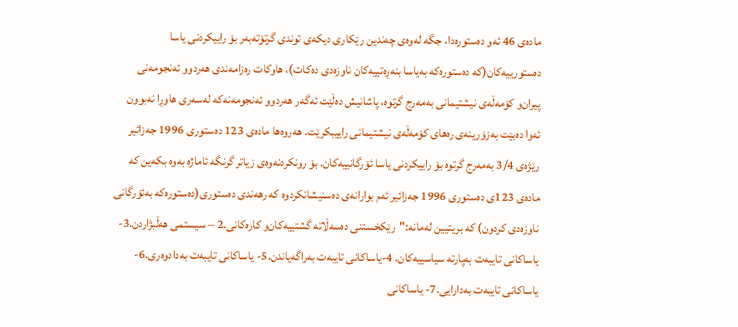ماده‌ى 46 ئه‌و ده‌ستوره‌دا، جگه‌ له‌وه‌ى چه‌ندین رێکارى دیکه‌ى توندى گرتۆته‌به‌ر بۆ راییکردنى یاسا ده‌ستورییه‌کان(که‌ ده‌ستوره‌که‌ به‌یاسا بنه‌ڕه‌تییه‌کان ناوزه‌دى ده‌کات)، هاوکات ره‌زامه‌ندى هه‌ردوو ئه‌نجومه‌نى پیران‌و کۆمه‌ڵه‌ى نیشتیمانى به‌مه‌رج گرتوه‌، پاشانیش ده‌ڵێت ئه‌گه‌ر هه‌ردوو ئه‌نجومه‌نه‌که‌ له‌سه‌رى هاوڕا نه‌بوون ئه‌وا ده‌بێت به‌زۆرینه‌ى ره‌هاى کۆمه‌ڵه‌ى نیشتیمانى راییبکرێت. هه‌روه‌ها ماده‌ى 123 ده‌ستورى 1996 جه‌زائیر رێژه‌ى 3/4 به‌مه‌رج گرتوه‌ بۆ راییکردنى یاسا ئۆرگانییه‌کان. بۆ رونکردنه‌وه‌ى زیاتر گرنگه‌ ئاماژه‌ به‌وه‌ بکه‌ین که‌ ماده‌ى 123ى ده‌ستورى 1996 جه‌زائیر ئه‌م بوارانه‌ى ده‌سنیشانکردوه‌ که‌ رهه‌ندى ده‌ستورى(ده‌ستوره‌که‌ به‌ئۆرگانى ناوزه‌دى کردون) که‌ بریتیین له‌مانه‌:"رێکخستنى ده‌سه‌ڵاته‌ گشتییه‌کان‌و کاره‌کانى.2 – سیستمى هه‌ڵبژاردن.3-یاساکانى تایبه‌ت به‌پارته‌ سیاسییه‌کان. 4-یاساکانى تایبه‌ت به‌راگه‌یاندن.5- یاساکانى تایبه‌ت به‌دادوه‌رى.6- یاساکانى تایبه‌ت به‌دارایی.7- یاساکانى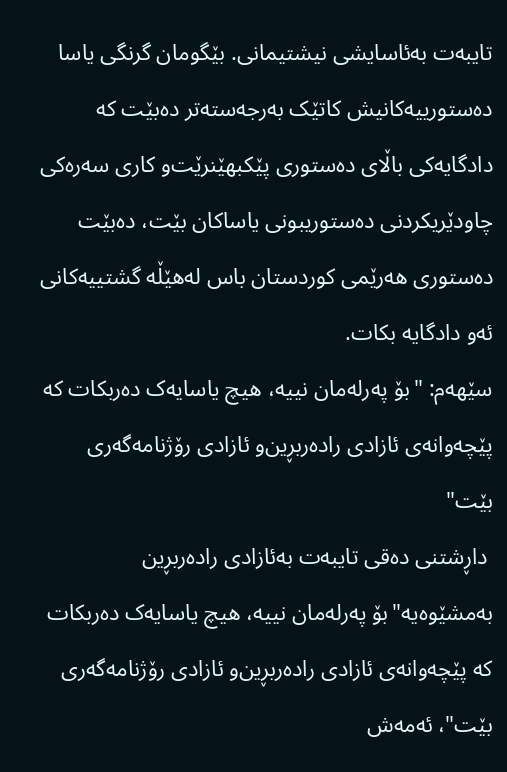تایبه‌ت به‌ئاسایشى نیشتیمانى. بێگومان گرنگى یاسا ده‌ستورییه‌کانیش کاتێک به‌رجه‌سته‌تر ده‌بێت که‌ دادگایه‌کى باڵاى ده‌ستورى پێکبهێنرێت‌و کارى سه‌ره‌کى چاودێریکردنى ده‌ستوریبونى یاساکان بێت، ده‌بێت ده‌ستورى هه‌رێمى کوردستان باس له‌هێڵه‌ گشتییه‌کانى ئه‌و دادگایه‌ بکات.
سێهه‌م: "بۆ په‌رله‌مان نییه‌، هیچ یاسایه‌ک ده‌ربکات که‌ پێچه‌وانه‌ى ئازادى راده‌ربڕین‌و ئازادى رۆژنامه‌گه‌رى بێت"
 داڕشتنى ده‌قى تایبه‌ت به‌ئازادى راده‌ربڕین به‌مشێوه‌یه‌"بۆ په‌رله‌مان نییه‌، هیچ یاسایه‌ک ده‌ربکات که‌ پێچه‌وانه‌ى ئازادى راده‌ربڕین‌و ئازادى رۆژنامه‌گه‌رى بێت"، ئه‌مه‌ش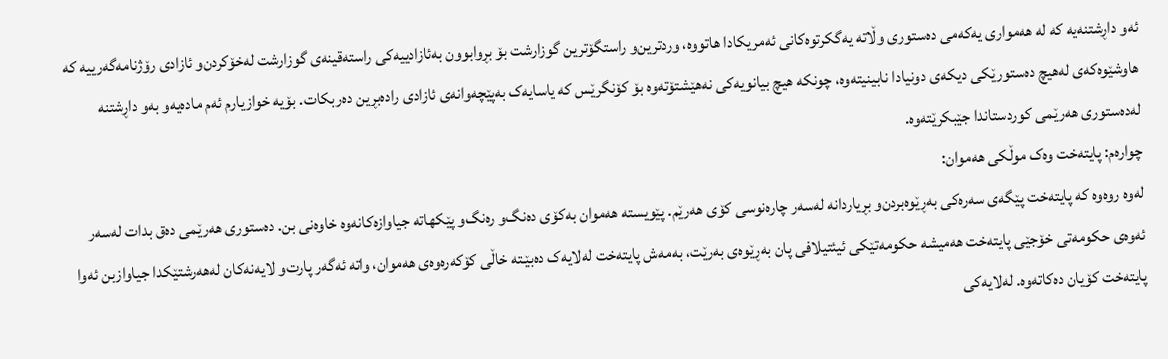ئه‌و داڕشتنه‌یه‌ که‌ له‌ هه‌موارى یه‌که‌مى ده‌ستورى وڵاته‌ یه‌گکرتوه‌کانى ئه‌مریکادا هاتووه‌، وردترین‌و راستگۆترین گوزارشت بۆ بڕوابوون به‌ئازادییه‌کى راسته‌قینه‌ى گوزارشت له‌خۆکردن‌و ئازادى رۆژنامه‌گه‌رییه‌ که‌ هاوشێوه‌که‌ى له‌هیچ ده‌ستورێکى دیکه‌ى دونیادا نابینیته‌وه‌، چونکه‌ هیچ بیانویه‌کى نه‌هێشتۆته‌وه‌ بۆ کۆنگرێس که‌ یاسایه‌ک به‌پێچه‌وانه‌ى ئازادى راده‌بڕین ده‌ربکات. بۆیه‌ خوازیارم ئه‌م ماده‌یه‌و به‌و داڕشتنه‌ له‌ده‌ستورى هه‌رێمى کوردستاندا جێبکرێته‌وه‌.
چواره‌م: پایته‌خت وه‌ک موڵکى هه‌موان:
له‌وه‌ روه‌وه‌ که‌ پایته‌خت پێگه‌ى سه‌ره‌کى به‌ڕێوه‌بردن‌و بڕیاردانه‌ له‌سه‌ر چاره‌نوسی کۆى هه‌رێم. پێویسته‌ هه‌موان به‌کۆى ده‌نگ‌و ره‌نگ‌و پێکهاته‌ جیاوازه‌کانه‌وه‌ خاوه‌نى بن. ده‌ستورى هه‌رێمى ده‌ق بدات له‌سه‌ر ئه‌وه‌ى حکومه‌تى خۆجێى پایته‌خت هه‌میشه‌ حکومه‌تێکى ئیئتیلافى پان به‌ڕێوه‌ى به‌رێت، به‌مه‌ش پایته‌خت له‌لایه‌ک ده‌بێـته‌ خاڵى کۆکه‌ره‌وه‌ى هه‌موان، واته‌ ئه‌گه‌ر پارت‌و لایه‌نه‌کان له‌هه‌رشتێکدا جیاوازبن ئه‌وا پایته‌خت کۆیان ده‌کاته‌وه‌. له‌لایه‌کى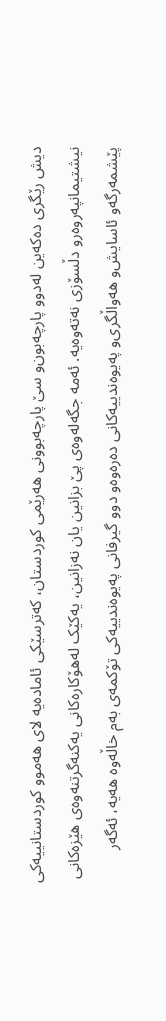دیش رێگرى ده‌که‌ین له‌دوو پارچه‌بون‌و سێ پارچه‌بوونى هه‌رێمى کوردستان، که‌ترسێکى ئاماده‌یه‌ لاى هه‌موو کوردستانییه‌کى نیشتیمانپه‌روه‌ر‌و دڵسۆزى نه‌ته‌وه‌یه‌. ئه‌مه‌ جگه‌له‌وه‌ى پێ بزانین یان نه‌زانین، یه‌کێک له‌هۆکاره‌کانى یه‌کنه‌گرتنه‌وه‌ى هێزه‌کانى پێشمه‌رگه‌‌و ئاسایش‌و هه‌واڵگرى‌و په‌یوه‌ندییه‌کانى ده‌ره‌وه‌‌و دوو گیرفانى په‌یوه‌ندییه‌کى تۆکمه‌ى به‌م خاڵه‌وه‌ هه‌یه‌، ئه‌گه‌ر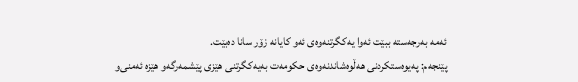ئه‌مه‌ به‌رجه‌سته‌ ببێت ئه‌وا یه‌کگرتنه‌وه‌ى ئه‌و کایانه‌ زۆر سانا ده‌بێت.
پێنجه‌م: په‌یوه‌ستکردنى هه‌ڵوه‌شاندنه‌وه‌ى حکومه‌ت به‌یه‌کگرتنى هێزى پێشمه‌رگه‌‌و هێزه‌ ئه‌منى‌و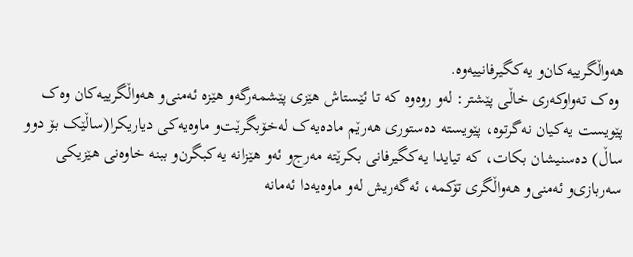هه‌واڵگرییه‌کان‌و یه‌کگیرفانییه‌وه‌.
 وه‌ک ته‌واوکه‌رى خاڵى پێشتر: له‌و روه‌وه‌ که‌ تا ئێستاش هێزى پێشمه‌رگه‌‌و هێزه‌ ئه‌منى‌و هه‌واڵگرییه‌کان وه‌ک پێویست یه‌کیان نه‌گرتوه‌، پێویسته‌ ده‌ستورى هه‌رێم ماده‌یه‌ک له‌خۆبگرێت‌و ماوه‌یه‌کى دیاریکرا(ساڵێک بۆ دوو ساڵ) ده‌سنیشان بکات، که‌ تیایدا یه‌کگیرفانى بکرێته‌ مه‌رج‌و ئه‌و هێزانه‌ یه‌کبگرن‌و ببنه‌ خاوه‌نى هێزیکى سه‌ربازى‌و ئه‌منى‌و هه‌واڵگرى تۆکمه‌، ئه‌گه‌ریش له‌و ماوه‌یه‌دا ئه‌مانه‌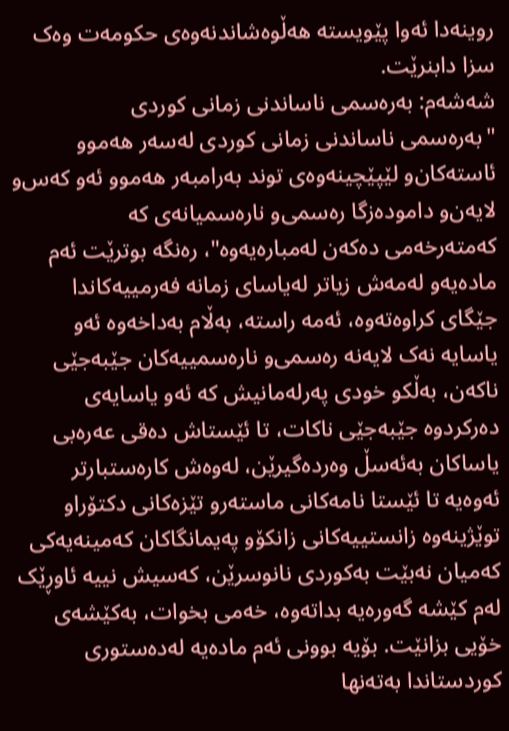روینه‌دا ئه‌وا پێویسته‌ هه‌ڵوه‌شاندنه‌وه‌ى حکومه‌ت وه‌ک سزا دابنرێت.
شه‌شه‌م: به‌ره‌سمى ناساندنى زمانى کوردى
"به‌ره‌سمى ناساندنى زمانى کوردى له‌سه‌ر هه‌موو ئاسته‌کان‌و لێپێچینه‌وه‌ى توند به‌رامبه‌ر هه‌موو ئه‌و که‌س‌و لایه‌ن‌و داموده‌زگا ره‌سمى‌و ناره‌سمیانه‌ى که‌ که‌مته‌رخه‌مى ده‌که‌ن له‌مباره‌یه‌وه‌"، ره‌نگه‌ بوترێت ئه‌م ماده‌یه‌‌و له‌مه‌ش زیاتر له‌یاساى زمانه‌ فه‌رمییه‌کاندا جێگاى کراوه‌ته‌وه‌، ئه‌مه‌ راسته‌، به‌ڵام به‌داخه‌وه‌ ئه‌و یاسایه‌ نه‌ک لایه‌نه‌ ره‌سمى‌و ناره‌سمییه‌کان جێبه‌جێى ناکه‌ن، به‌ڵکو خودى په‌رله‌مانیش که‌ ئه‌و یاسایه‌ى ده‌رکردوه‌ جێبه‌جێى ناکات، تا ئێستاش ده‌قى عه‌ره‌بى یاساکان به‌ئه‌سڵ وه‌رده‌گیرێن، له‌وه‌ش کاره‌ستبارتر ئه‌وه‌یه‌ تا ئێستا نامه‌کانى ماسته‌ر‌و تێزه‌کانى دکتۆرا‌و توێژینه‌وه‌ زانستییه‌کانى زانکۆ‌و په‌یمانگاکان که‌مینه‌یه‌کى که‌میان نه‌بێت به‌کوردى نانوسرێن، که‌سیش نییه‌ ئاوڕێک له‌م کێشه‌ گه‌وره‌یه‌ بداته‌وه‌، خه‌مى بخوات، به‌کێشه‌ى خۆیی بزانێت. بۆیه‌ بوونى ئه‌م ماده‌یه‌ له‌ده‌ستورى کوردستاندا به‌ته‌نها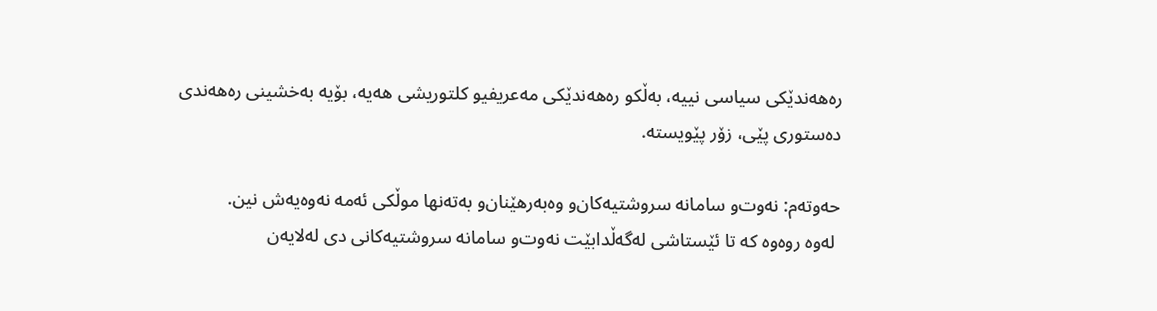ره‌هه‌ندێکى سیاسى نییه‌، به‌ڵکو ره‌هه‌ندێکى مه‌عریفیو کلتوریشى هه‌یه‌، بۆیه‌ به‌خشینى ره‌هه‌ندى ده‌ستورى پێى، زۆر پێویسته‌.

حه‌وته‌م: نه‌وت‌و سامانه‌ سروشتیه‌کان‌و وه‌به‌رهێنان‌و به‌ته‌نها موڵکى ئه‌مه‌ نه‌وه‌یه‌ش نین.
 له‌وه‌ روه‌وه‌ که‌ تا ئێستاشى له‌گه‌ڵدابێت نه‌وت‌و سامانه‌ سروشتیه‌کانى دى له‌لایه‌ن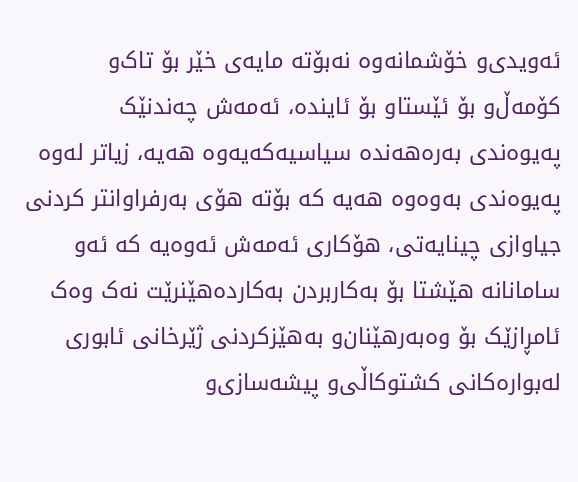ئه‌ویدى‌و خۆشمانه‌وه‌ نه‌بۆته‌ مایه‌ى خێر بۆ تاک‌و کۆمه‌ڵ‌و بۆ ئێستا‌و بۆ ئاینده‌، ئه‌مه‌ش چه‌ندنێک په‌یوه‌ندى به‌ره‌هه‌نده‌ سیاسیه‌که‌یه‌وه‌ هه‌یه‌، زیاتر له‌وه‌ په‌یوه‌ندى به‌وه‌وه‌ هه‌یه‌ که‌ بۆته‌ هۆى به‌رفراوانتر کردنى جیاوازى چینایه‌تى، هۆکارى ئه‌مه‌ش ئه‌وه‌یه‌ که‌ ئه‌و سامانانه‌ هێشتا بۆ به‌کاربردن به‌کارده‌هێنرێت نه‌ک وه‌ک ئامڕازێک بۆ وه‌به‌رهێنان‌و به‌هێزکردنى ژێرخانى ئابورى له‌بواره‌کانى کشتوکاڵى‌و پیشه‌سازى‌و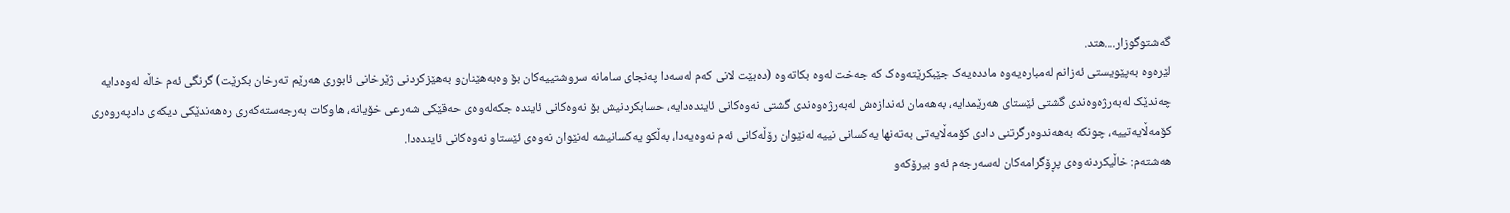گه‌شتوگوزار....هتد.
لێره‌وه‌ به‌پێویستى ئه‌زانم له‌مباره‌یه‌وه‌ مادده‌یه‌ک جێبکرێته‌وه‌ک که‌ جه‌خت له‌وه‌ بکاته‌وه‌ (ده‌بێت لانى که‌م له‌سه‌دا په‌نجاى سامانه‌ سروشتییه‌کان بۆ وه‌به‌هێنان‌و به‌هێزکردنى ژێرخانى ئابورى هه‌رێم ته‌رخان بکرێت) گرنگى ئه‌م خاڵه‌ له‌وه‌دایه‌ چه‌ندێک له‌به‌رژه‌وه‌ندى گشتى ئێستاى هه‌رێمدایه‌، به‌هه‌مان ئه‌ندازه‌ش له‌به‌رژه‌وه‌ندى گشتى نه‌وه‌کانى ئاینده‌دایه‌، حسابکردنیش بۆ نه‌وه‌کانى ئاینده‌ جکه‌له‌وه‌ى حه‌قێکى شه‌رعى خۆیانه‌، هاوکات به‌رجه‌سته‌که‌رى ره‌هه‌ندێکى دیکه‌ى دادپه‌روه‌رى کۆمه‌ڵایه‌تییه‌، چونکه‌ به‌هه‌ندوه‌رگرتنى دادى کۆمه‌ڵایه‌تى به‌ته‌نها یه‌کسانى نییه‌ له‌نێوان رۆڵه‌کانى ئه‌م نه‌وه‌یه‌دا، به‌ڵکو یه‌کسانیشه‌ له‌نێوان نه‌وه‌ى ئێستا‌و نه‌وه‌کانى ئاینده‌دا.
هه‌شته‌م: خاڵیکردنه‌وه‌ى پڕۆگرامه‌کان له‌سه‌رجه‌م ئه‌و بیرۆکه‌‌و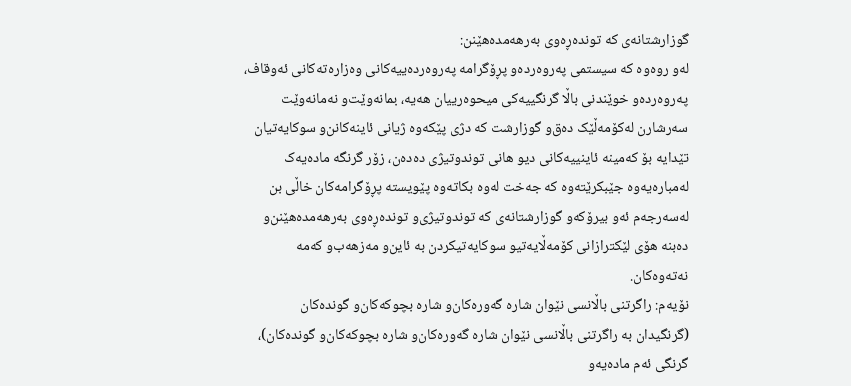گوزارشتانه‌ى که‌ تونده‌ڕه‌وى به‌رهه‌مده‌هێنن:
له‌و روه‌وه‌ که‌ سیستمى په‌روه‌رده‌‌و پڕۆگرامه‌ په‌روه‌رده‌ییه‌کانى وه‌زاره‌ته‌کانى ئه‌وقاف، په‌روه‌رده‌‌و خوێندنى باڵا گرنگییه‌کى میحوه‌رییان هه‌یه‌، بمانه‌وێت‌و نه‌مانه‌وێت سه‌رشارن له‌کۆمه‌ڵێک ده‌ق‌و گوزارشت که‌ دژى پێکه‌وه‌ ژیانى ئاینه‌کانن‌و سوکایه‌تیان تێدایه‌ بۆ که‌مینه‌ ئاینییه‌کانى دیو هانى توندوتیژى ده‌ده‌ن، زۆر گرنگه‌ ماده‌یه‌ک له‌مباره‌یه‌وه‌ جێبکرێته‌وه‌ که‌ جه‌خت له‌وه‌ بکاته‌وه‌ پێویسته‌ پڕۆگرامه‌کان خاڵى بن له‌سه‌رجه‌م ئه‌و بیرۆکه‌‌و گوزارشتانه‌ى که‌ توندوتیژى‌و تونده‌ڕه‌وى به‌رهه‌مده‌هێنن‌و ده‌بنه‌ هۆى لێکترازانى کۆمه‌ڵایه‌تیو سوکایه‌تیکردن به‌ ئاین‌و مه‌زهه‌ب‌و که‌مه‌ نه‌ته‌وه‌کان.
نۆیه‌م: راگرتنى باڵانسى نێوان شاره‌ گه‌وره‌کان‌و شاره‌ بچوکه‌کان‌و گونده‌کان
(گرنگیدان به‌ راگرتنى باڵانسى نێوان شاره‌ گه‌وره‌کان‌و شاره‌ بچوکه‌کان‌و گونده‌کان)، گرنگى ئه‌م ماده‌یه‌‌و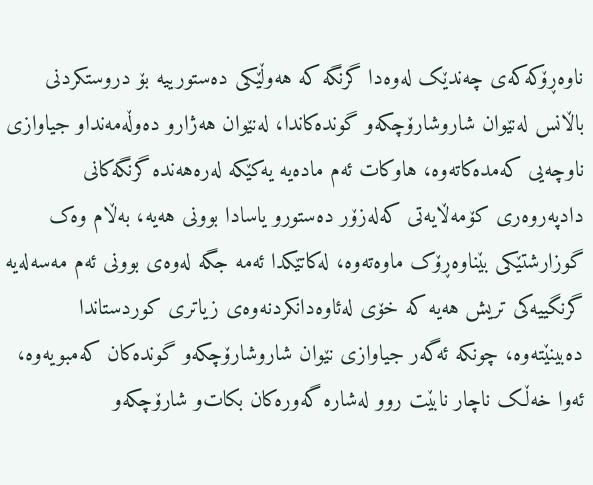ناوه‌ڕۆکه‌که‌ى چه‌ندێک له‌وه‌دا گرنگه‌ که‌ هه‌وڵێکى ده‌ستورییه‌ بۆ دروستکردنى باڵانس له‌نێوان شاروشارۆچکه‌‌و گونده‌کاندا، له‌نێوان هه‌ژار‌و ده‌وڵه‌مه‌ندا‌و جیاوازى ناوچه‌یى که‌مده‌کاته‌وه‌، هاوکات ئه‌م ماده‌یه‌ یه‌کێکه‌ له‌ره‌هه‌نده‌ گرنگه‌کانى دادپه‌روه‌رى کۆمه‌ڵایه‌تى که‌له‌زۆر ده‌ستور‌و یاسادا بوونى هه‌یه‌، به‌ڵام وه‌ک گوزارشتێکى بێناوه‌ڕۆک ماوه‌ته‌وه‌، له‌کاتێکدا ئه‌مه‌ جگه‌ له‌وه‌ى بوونى ئه‌م مه‌سه‌له‌یه‌ گرنگییه‌کى تریش هه‌یه‌ که‌ خۆى له‌ئاوه‌دانکردنه‌وه‌ى زیاترى کوردستاندا ده‌بینێته‌وه‌، چونکه‌ ئه‌گه‌ر جیاوازى نێوان شاروشارۆچکه‌‌و گونده‌کان که‌مبویه‌وه‌، ئه‌وا خه‌ڵک ناچار نابێت روو له‌شاره‌ گه‌وره‌کان بکات‌و شارۆچکه‌‌و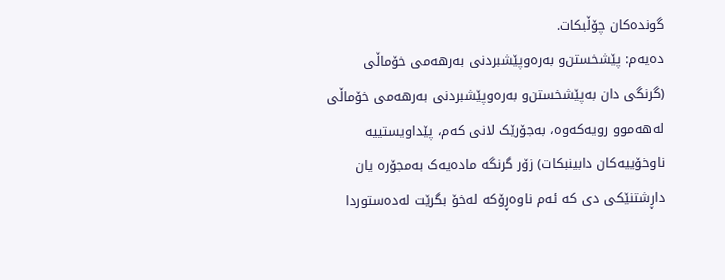گونده‌کان چۆڵبکات.
ده‌یه‌م: پێشخستن‌و به‌ره‌وپێشبردنى به‌رهه‌مى خۆماڵى
(گرنگى دان به‌پێشخستن‌و به‌ره‌وپێشبردنى به‌رهه‌مى خۆماڵى له‌هه‌موو رویه‌که‌وه‌، به‌جۆرێک لانى که‌م، پێداویستییه‌ ناوخۆییه‌کان دابینبکات) زۆر گرنگه‌ ماده‌یه‌ک به‌مجۆره‌ یان داڕشتنێکى دى که‌ ئه‌م ناوه‌ڕۆکه‌ له‌خۆ بگرێت له‌ده‌ستوردا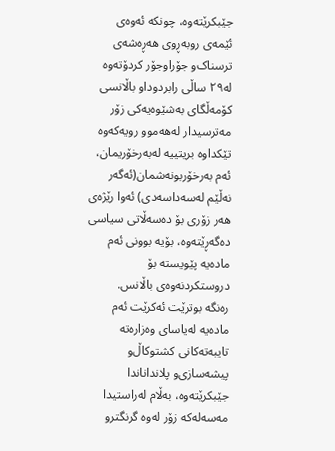جێبکرێته‌وه‌، چونکه‌ ئه‌وه‌ى ئێمه‌ى روبه‌ڕوى هه‌ڕه‌شه‌ى ترسناک‌و جۆراوجۆر کردۆته‌وه‌ له‌٢٩ ساڵى رابردودا‌و باڵانسى کۆمه‌ڵگاى به‌شێوه‌یه‌کى زۆر مه‌ترسیدار له‌هه‌موو رویه‌که‌وه‌ تێکداوه‌ بریتییه‌ له‌به‌رخۆریمان، ئه‌م به‌رخۆربونه‌شمان(ئه‌گه‌ر نه‌ڵێم له‌سه‌داسه‌دى) ئه‌وا رێژه‌ى هه‌ر زۆرى بۆ ده‌سه‌ڵاتى سیاسى ده‌گه‌ڕێته‌وه‌، بۆیه‌ بوونى ئه‌م ماده‌یه‌ پێویسته‌ بۆ دروستکردنه‌وه‌ى باڵانس.
ره‌نگه‌ بوترێت ئه‌کرێت ئه‌م ماده‌یه‌ له‌یاساى وه‌زاره‌ته‌ تایبه‌ته‌کانى کشتوکاڵ‌و پیشه‌سازى‌و پلانداناندا جێبکرێته‌وه‌، به‌ڵام له‌راستیدا مه‌سه‌له‌که‌ زۆر له‌وه‌ گرنگتر‌و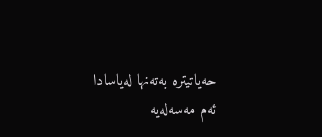حه‌یاتیتره‌ به‌ته‌نها له‌یاسادا ئه‌م مه‌سه‌له‌یه‌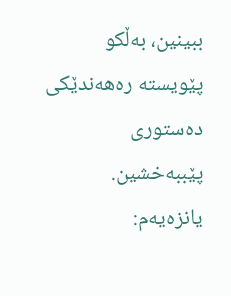ببینین، به‌ڵکو پێویسته‌ ره‌هه‌ندێکى ده‌ستورى پێببه‌خشین.
یانزه‌یه‌م: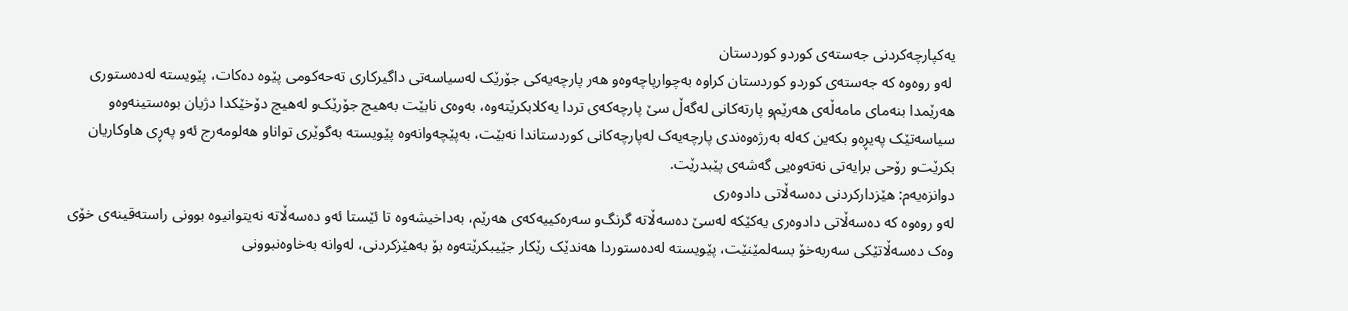یه‌کپارچه‌کردنى جه‌سته‌ى کورد‌و کوردستان
 له‌و روه‌وه‌ که‌ جه‌سته‌ى کورد‌و کوردستان کراوه‌ به‌چوارپاچه‌وه‌‌و هه‌ر پارچه‌یه‌کى جۆرێک له‌سیاسه‌تى داگیرکارى ته‌حه‌کومى پێوه‌ ده‌کات، پێویسته‌ له‌ده‌ستورى هه‌رێمدا بنه‌ماى مامه‌ڵه‌ى هه‌رێم‌و پارته‌کانى له‌گه‌ڵ سێ پارچه‌که‌ى تردا یه‌کلابکرێته‌وه‌، به‌وه‌ى نابێت به‌هیچ جۆرێک‌و له‌هیچ دۆخێکدا دژیان بوه‌ستینه‌وه‌‌و سیاسه‌تێک په‌یڕه‌و بکه‌ین که‌له‌ به‌رژه‌وه‌ندى پارچه‌یه‌ک له‌پارچه‌کانى کوردستاندا نه‌بێت، به‌پێچه‌وانه‌وه‌ پێویسته‌ به‌گوێرى توانا‌و هه‌لومه‌رج ئه‌و په‌ڕى هاوکاریان بکرێت‌و رۆحى برایه‌تى نه‌ته‌وه‌یى گه‌شه‌ى پێبدرێت.
دوانزه‌یه‌م: هێزدارکردنى ده‌سه‌ڵاتى دادوه‌رى
له‌و روه‌وه‌ که‌ ده‌سه‌ڵاتى دادوه‌رى یه‌کێکه‌ له‌سێ ده‌سه‌ڵاته‌ گرنگ‌و سه‌ره‌کییه‌که‌ى هه‌رێم، به‌داخیشه‌وه‌ تا ئێستا ئه‌و ده‌سه‌ڵاته‌ نه‌یتوانیوه‌ بوونى راسته‌قینه‌ى خۆى وه‌ک ده‌سه‌ڵاتێکى سه‌ربه‌خۆ بسه‌لمێنێت، پێویسته‌ له‌ده‌ستوردا هه‌ندێک رێکار جێیبکرێته‌وه‌ بۆ به‌هێزکردنى، له‌وانه‌ به‌خاوه‌نبوونى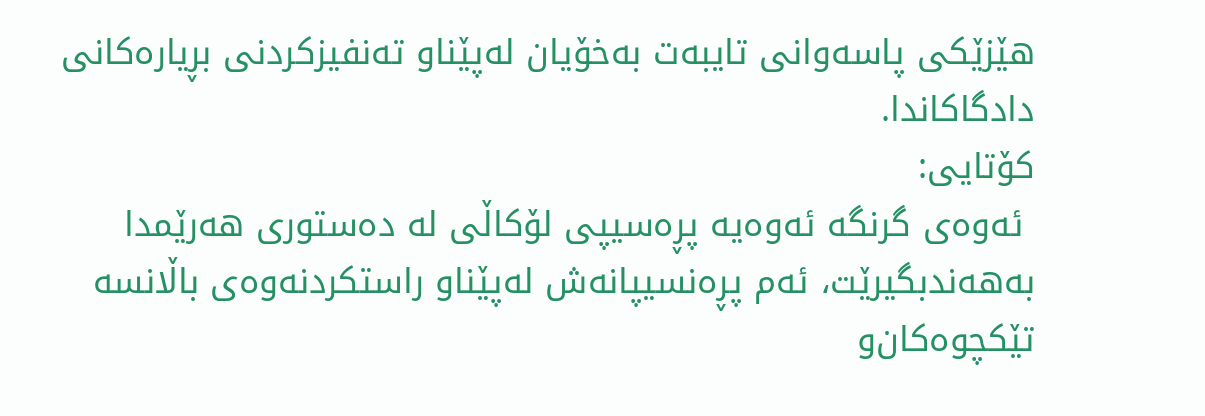هێزێکى پاسه‌وانى تایبه‌ت به‌خۆیان له‌پێناو ته‌نفیزکردنى بڕیاره‌کانى دادگاکاندا.
کۆتایى:
 ئه‌وه‌ى گرنگه‌ ئه‌وه‌یه‌ پڕه‌سیپى لۆکاڵى له‌ ده‌ستورى هه‌رێمدا به‌هه‌ندبگیرێت، ئه‌م پڕه‌نسیپانه‌ش له‌پێناو راستکردنه‌وه‌ى باڵانسه‌ تێکچوه‌کان‌و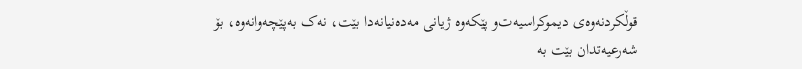قوڵکردنه‌وه‌ى دیموکراسیه‌ت‌و پێکه‌وه‌ ژیانى مه‌ده‌نیانه‌دا بێت، نه‌ک به‌پێچه‌وانه‌وه‌، بۆ شه‌رعیه‌تدان بێت به‌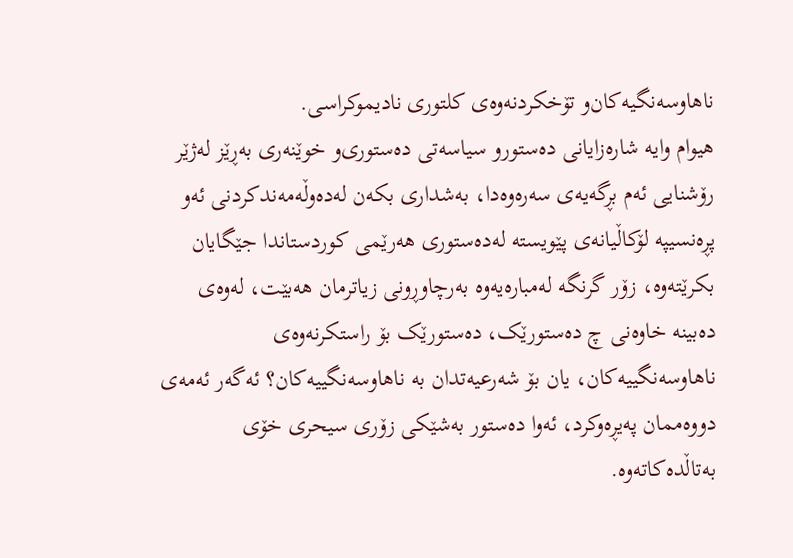ناهاوسه‌نگیه‌کان‌و تۆخکردنه‌وه‌ى کلتورى نادیموکراسى.
هیوام وایه‌ شاره‌زایانى ده‌ستور‌و سیاسه‌تى ده‌ستورى‌و خوێنه‌رى به‌ڕێز له‌ژێر رۆشنایى ئه‌م بڕگه‌یه‌ى سه‌ره‌وه‌دا، به‌شدارى بکه‌ن له‌ده‌وڵه‌مه‌ندکردنى ئه‌و پڕه‌نسیپه‌ لۆکاڵیانه‌ى پێویسته‌ له‌ده‌ستورى هه‌رێمى کوردستاندا جێگایان بکرێته‌وه‌، زۆر گرنگه‌ له‌مباره‌یه‌وه‌ به‌رچاوڕونی زیاترمان هه‌بێت، له‌وه‌ى ده‌بینه‌ خاوه‌نى چ ده‌ستورێک، ده‌ستورێک بۆ راستکرنه‌وه‌ى ناهاوسه‌نگییه‌کان، یان بۆ شه‌رعیه‌تدان به‌ ناهاوسه‌نگییه‌کان؟ ئه‌گه‌ر ئه‌مه‌ى دووه‌ممان په‌یڕه‌وکرد، ئه‌وا ده‌ستور به‌شێکى زۆرى سیحرى خۆى به‌تاڵده‌کاته‌وه‌.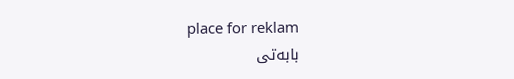place for reklam
بابه‌تی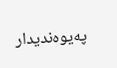په‌یوه‌ندیدار